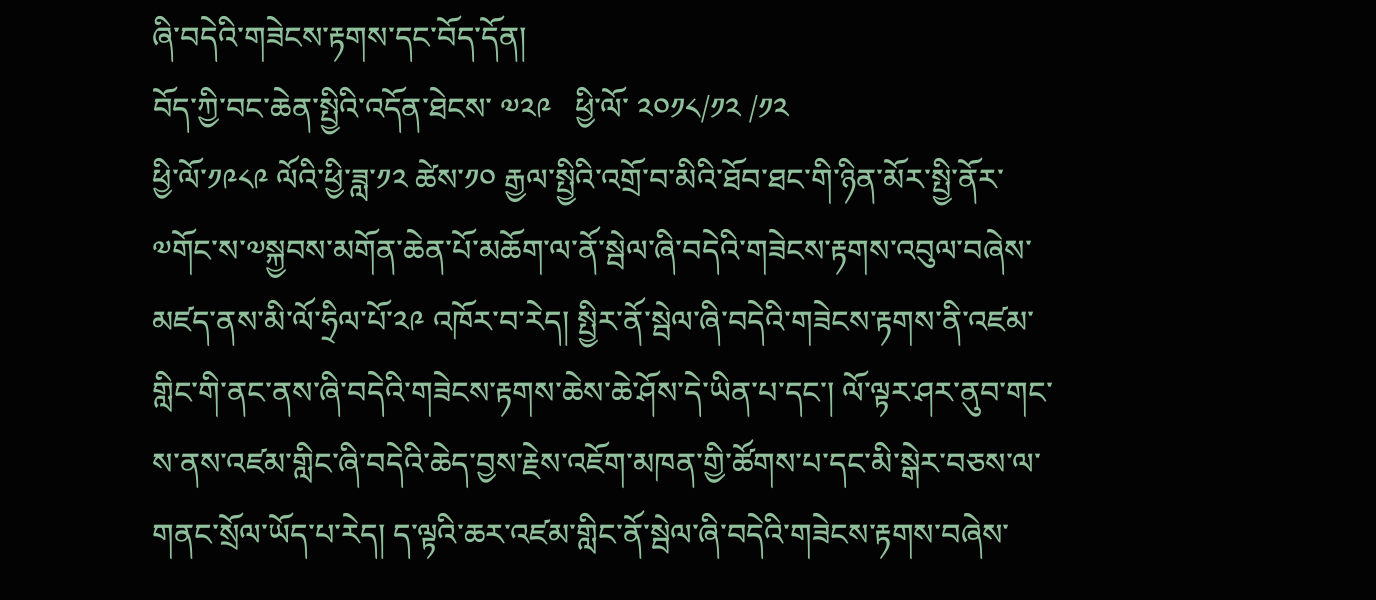ཞི་བདེའི་གཟེངས་རྟགས་དང་བོད་དོན།
བོད་ཀྱི་བང་ཆེན་སྤྱིའི་འདོན་ཐེངས་ ༧༢༩   ཕྱི་ལོ་ ༢༠༡༨/༡༢ /༡༢
ཕྱི་ལོ་༡༩༨༩ ལོའི་ཕྱི་ཟླ་༡༢ ཚེས་༡༠ རྒྱལ་སྤྱིའི་འགྲོ་བ་མིའི་ཐོབ་ཐང་གི་ཉིན་མོར་སྤྱི་ནོར་༧གོང་ས་༧སྐྱབས་མགོན་ཆེན་པོ་མཆོག་ལ་ནོ་སྦེལ་ཞི་བདེའི་གཟེངས་རྟགས་འབུལ་བཞེས་མཛད་ནས་མི་ལོ་ཧྲིལ་པོ་༢༩ འཁོར་བ་རེད། སྤྱིར་ནོ་སྦེལ་ཞི་བདེའི་གཟེངས་རྟགས་ནི་འཛམ་གླིང་གི་ནང་ནས་ཞི་བདེའི་གཟེངས་རྟགས་ཆེས་ཆེ་ཤོས་དེ་ཡིན་པ་དང་། ལོ་ལྟར་ཤར་ནུབ་གང་ས་ནས་འཛམ་གླིང་ཞི་བདེའི་ཆེད་བྱས་རྗེས་འཇོག་མཁན་གྱི་ཚོགས་པ་དང་མི་སྒེར་བཅས་ལ་གནང་སྲོལ་ཡོད་པ་རེད། ད་ལྟའི་ཆར་འཛམ་གླིང་ནོ་སྦེལ་ཞི་བདེའི་གཟེངས་རྟགས་བཞེས་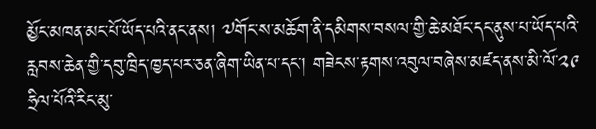མྱོང་མཁན་མང་པོ་ཡོད་པའི་ནང་ནས། ༧གོང་ས་མཆོག་ནི་དམིགས་བསལ་གྱི་ཆེ་མཐོང་དང་ནུས་པ་ཡོད་པའི་རླབས་ཆེན་གྱི་དབུ་ཁྲིད་ཁྱད་པར་ཅན་ཞིག་ཡིན་པ་དང་། གཟེངས་རྟགས་འབུལ་བཞེས་མཛད་ནས་མི་ལོ་༢༩ ཧྲིལ་པོའི་རིང་མུ་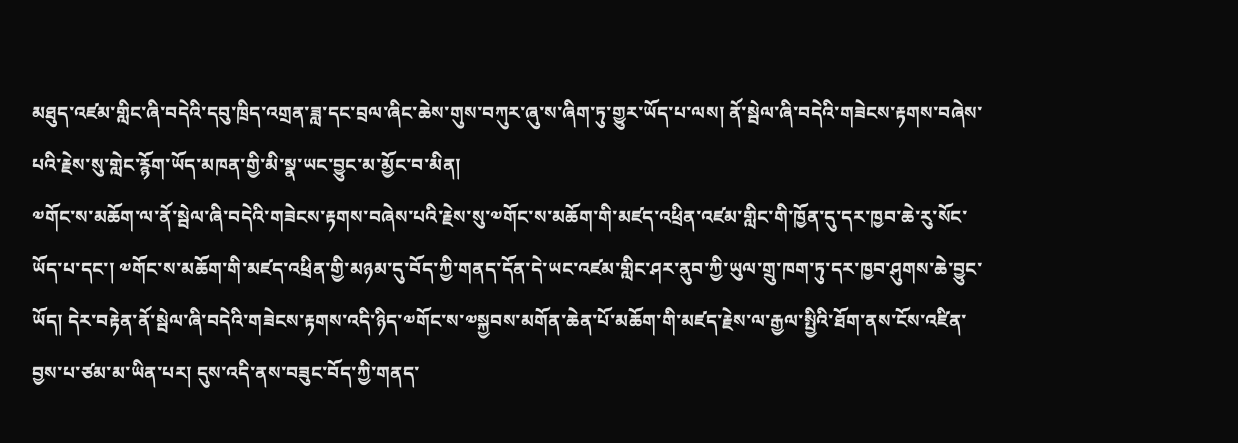མཐུད་འཛམ་གླིང་ཞི་བདེའི་དབུ་ཁྲིད་འགྲན་ཟླ་དང་བྲལ་ཞིང་ཆེས་གུས་བཀུར་ཞུ་ས་ཞིག་ཏུ་གྱུར་ཡོད་པ་ལས། ནོ་སྦེལ་ཞི་བདེའི་གཟེངས་རྟགས་བཞེས་པའི་རྗེས་སུ་གླེང་རྙོག་ཡོད་མཁན་གྱི་མི་སྣ་ཡང་བྱུང་མ་མྱོང་བ་མིན།
༧གོང་ས་མཆོག་ལ་ནོ་སྦེལ་ཞི་བདེའི་གཟེངས་རྟགས་བཞེས་པའི་རྗེས་སུ་༧གོང་ས་མཆོག་གི་མཛད་འཕྲིན་འཛམ་གླིང་གི་ཁྱོན་དུ་དར་ཁྱབ་ཆེ་རུ་སོང་ཡོད་པ་དང་། ༧གོང་ས་མཆོག་གི་མཛད་འཕྲིན་གྱི་མཉམ་དུ་བོད་ཀྱི་གནད་དོན་དེ་ཡང་འཛམ་གླིང་ཤར་ནུབ་ཀྱི་ཡུལ་གྲུ་ཁག་ཏུ་དར་ཁྱབ་ཤུགས་ཆེ་བྱུང་ཡོད། དེར་བརྟེན་ནོ་སྦེལ་ཞི་བདེའི་གཟེངས་རྟགས་འདི་ཉིད་༧གོང་ས་༧སྐྱབས་མགོན་ཆེན་པོ་མཆོག་གི་མཛད་རྗེས་ལ་རྒྱལ་སྤྱིའི་ཐོག་ནས་ངོས་འཛིན་བྱས་པ་ཙམ་མ་ཡིན་པར། དུས་འདི་ནས་བཟུང་བོད་ཀྱི་གནད་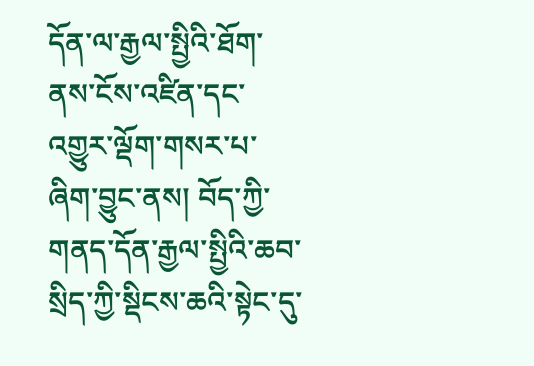དོན་ལ་རྒྱལ་སྤྱིའི་ཐོག་ནས་ངོས་འཛིན་དང་འགྱུར་ལྡོག་གསར་པ་ཞིག་བྱུང་ནས། བོད་ཀྱི་གནད་དོན་རྒྱལ་སྤྱིའི་ཆབ་སྲིད་ཀྱི་སྡིངས་ཆའི་སྟེང་དུ་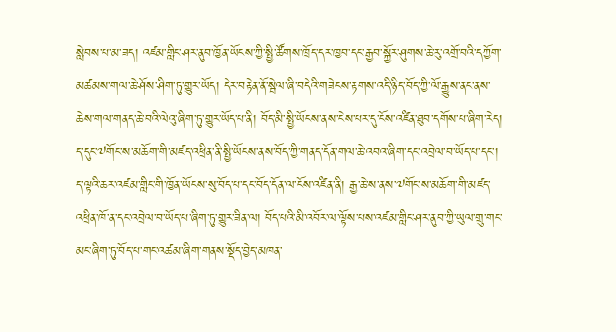སླེབས་པ་མ་ཟད། འཛམ་གླིང་ཤར་ནུབ་ཁྱོན་ཡོངས་ཀྱི་སྤྱི་ཚོགས་ཁྲོད་དར་ཁྱབ་དང་རྒྱབ་སྐྱོར་ཤུགས་ཆེ་རུ་འགྲོ་བའི་དཀྱོག་མཚམས་གལ་ཆེ་ཤོས་ཤིག་ཏུ་གྱུར་ཡོད། དེར་བརྟེན་ནོ་སྦེལ་ཞི་བདེའི་གཟེངས་རྟགས་འདི་ཉིད་བོད་ཀྱི་ལོ་རྒྱུས་ནང་ནས་ཆེས་གལ་གནད་ཆེ་བའི་ལེའུ་ཞིག་ཏུ་གྱུར་ཡོད་པ་ནི། བོད་མི་སྤྱི་ཡོངས་ནས་ངེས་པར་དུ་ངོས་འཛིན་ཐུབ་དགོས་པ་ཞིག་རེད།
ད་དུང་༧གོང་ས་མཆོག་གི་མཛད་འཕྲིན་ནི་སྤྱི་ཡོངས་ནས་བོད་ཀྱི་གནད་དོན་གལ་ཆེ་འབའ་ཞིག་དང་འབྲེལ་བ་ཡོད་པ་དང་། ད་ལྟའི་ཆར་འཛམ་གླིང་གི་ཁྱོན་ཡོངས་སུ་བོད་པ་དང་བོད་དོན་ལ་ངོས་འཛིན་ནི། རྒྱ་ཆེ་ས་ནས་༧གོང་ས་མཆོག་གི་མཛད་འཕྲིན་ཁོ་ན་དང་འབྲེལ་བ་ཡོད་པ་ཞིག་ཏུ་གྱུར་ཟིན་ལ། བོད་པའི་མི་འབོར་ལ་ལྟོས་པས་འཛམ་གླིང་ཤར་ནུབ་ཀྱི་ཡུལ་གྲུ་གང་མང་ཞིག་ཏུ་བོད་པ་གང་འཚམ་ཞིག་གནས་སྡོད་བྱེད་མཁན་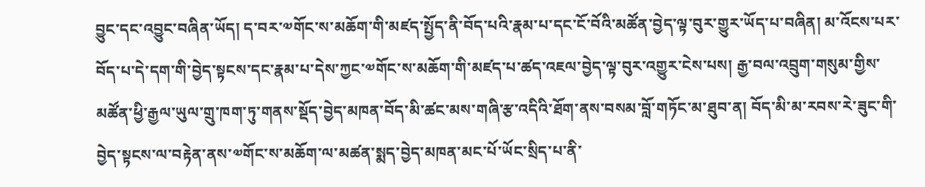བྱུང་དང་འབྱུང་བཞིན་ཡོད། ད་བར་༧གོང་ས་མཆོག་གི་མཛད་སྤྱོད་ནི་བོད་པའི་རྣམ་པ་དང་ངོ་བོའི་མཚོན་བྱེད་ལྟ་བུར་གྱུར་ཡོད་པ་བཞིན། མ་འོངས་པར་བོད་པ་དེ་དག་གི་བྱེད་སྟངས་དང་རྣམ་པ་དེས་ཀྱང་༧གོང་ས་མཆོག་གི་མཛད་པ་ཚད་འཇལ་བྱེད་ལྟ་བུར་འགྱུར་ངེས་པས། རྒྱ་བལ་འབྲུག་གསུམ་གྱིས་མཚོན་ཕྱི་རྒྱལ་ཡུལ་གྲུ་ཁག་ཏུ་གནས་སྡོད་བྱེད་མཁན་བོད་མི་ཚང་མས་གཞི་རྩ་འདིའི་ཐོག་ནས་བསམ་བློ་གཏོང་མ་ཐུབ་ན། བོད་མི་མ་རབས་རེ་ཟུང་གི་བྱེད་སྟངས་ལ་བརྟེན་ནས་༧གོང་ས་མཆོག་ལ་མཚན་སྨད་བྱེད་མཁན་མང་པོ་ཡོང་སྲིད་པ་ནི་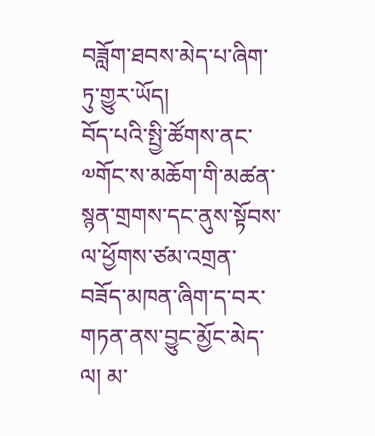བཟློག་ཐབས་མེད་པ་ཞིག་ཏུ་གྱུར་ཡོད།
བོད་པའི་སྤྱི་ཚོགས་ནང་༧གོང་ས་མཆོག་གི་མཚན་སྙན་གྲགས་དང་ནུས་སྟོབས་ལ་ཕྱོགས་ཙམ་འགྲན་བཟོད་མཁན་ཞིག་ད་བར་གཏན་ནས་བྱུང་མྱོང་མེད་ལ། མ་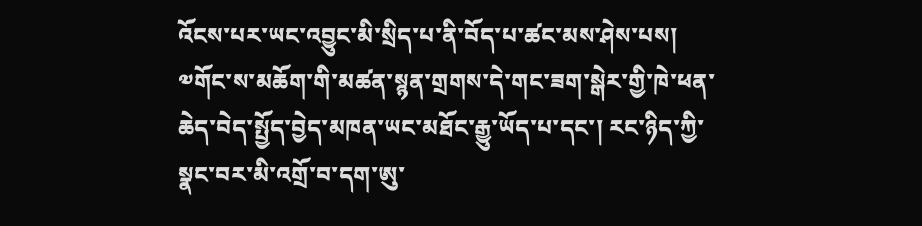འོངས་པར་ཡང་འབྱུང་མི་སྲིད་པ་ནི་བོད་པ་ཚང་མས་ཤེས་པས། ༧གོང་ས་མཆོག་གི་མཚན་སྙན་གྲགས་དེ་གང་ཟག་སྒེར་གྱི་ཁེ་ཕན་ཆེད་བེད་སྤྱོད་བྱེད་མཁན་ཡང་མཐོང་རྒྱུ་ཡོད་པ་དང་། རང་ཉིད་ཀྱི་སྣང་བར་མི་འགྲོ་བ་དག་ཨུ་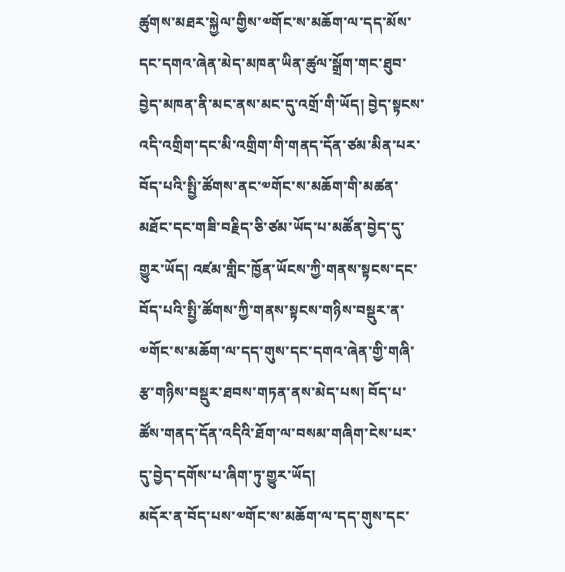ཚུགས་མཐར་སྐྱེལ་གྱིས་༧གོང་ས་མཆོག་ལ་དད་མོས་དང་དགའ་ཞེན་མེད་མཁན་ཡིན་ཚུལ་སྒྲོག་གང་ཐུབ་བྱེད་མཁན་ནི་མང་ནས་མང་དུ་འགྲོ་གི་ཡོད། བྱེད་སྟངས་འདི་འགྲིག་དང་མི་འགྲིག་གི་གནད་དོན་ཙམ་མིན་པར་བོད་པའི་སྤྱི་ཚོགས་ནང་༧གོང་ས་མཆོག་གི་མཚན་མཐོང་དང་གཟི་བརྗིད་ཅི་ཙམ་ཡོད་པ་མཚོན་བྱེད་དུ་གྱུར་ཡོད། འཛམ་གླིང་ཁྱོན་ཡོངས་ཀྱི་གནས་སྟངས་དང་བོད་པའི་སྤྱི་ཚོགས་ཀྱི་གནས་སྟངས་གཉིས་བསྡུར་ན་༧གོང་ས་མཆོག་ལ་དད་གུས་དང་དགའ་ཞེན་གྱི་གཞི་རྩ་གཉིས་བསྡུར་ཐབས་གཏན་ནས་མེད་པས། བོད་པ་ཚོས་གནད་དོན་འདིའི་ཐོག་ལ་བསམ་གཞིག་ངེས་པར་དུ་བྱེད་དགོས་པ་ཞིག་ཏུ་གྱུར་ཡོད།
མདོར་ན་བོད་པས་༧གོང་ས་མཆོག་ལ་དད་གུས་དང་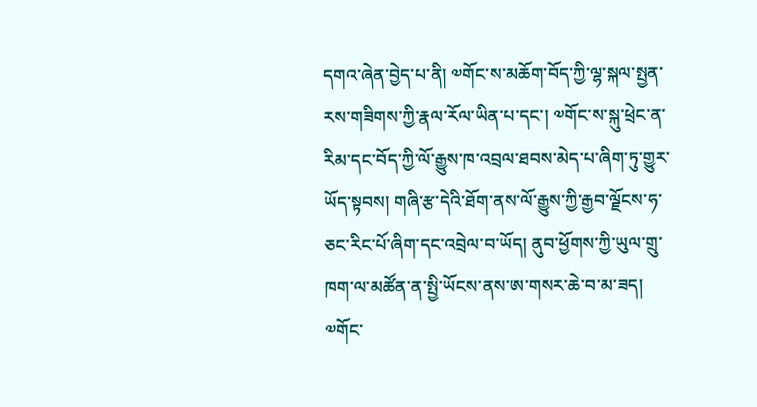དགའ་ཞེན་བྱེད་པ་ནི། ༧གོང་ས་མཆོག་བོད་ཀྱི་ལྷ་སྐལ་སྤྱན་རས་གཟིགས་ཀྱི་རྣལ་རོལ་ཡིན་པ་དང་། ༧གོང་ས་སྐུ་ཕྲེང་ན་རིམ་དང་བོད་ཀྱི་ལོ་རྒྱུས་ཁ་འབྲལ་ཐབས་མེད་པ་ཞིག་ཏུ་གྱུར་ཡོད་སྟབས། གཞི་རྩ་དེའི་ཐོག་ནས་ལོ་རྒྱུས་ཀྱི་རྒྱབ་ལྗོངས་ཧ་ཅང་རིང་པོ་ཞིག་དང་འབྲེལ་བ་ཡོད། ནུབ་ཕྱོགས་ཀྱི་ཡུལ་གྲུ་ཁག་ལ་མཚོན་ན་སྤྱི་ཡོངས་ནས་ཨ་གསར་ཆེ་བ་མ་ཟད། ༧གོང་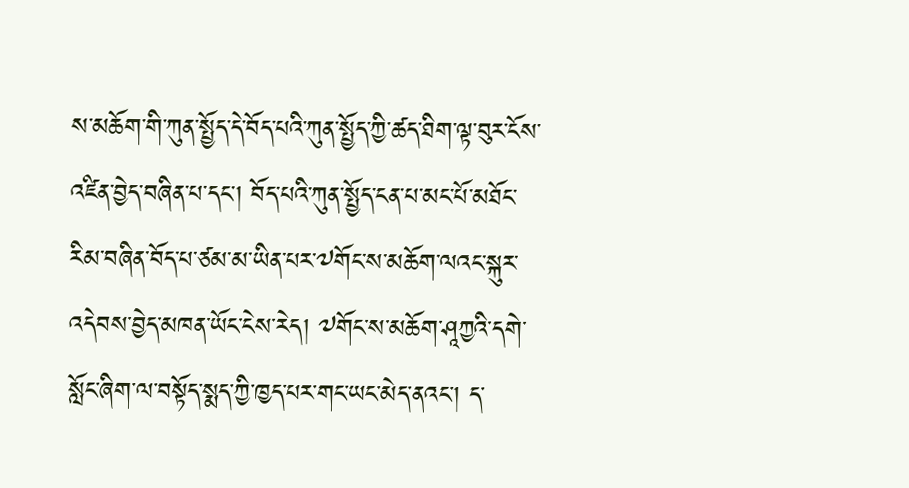ས་མཆོག་གི་ཀུན་སྤྱོད་དེ་བོད་པའི་ཀུན་སྤྱོད་ཀྱི་ཚད་ཐིག་ལྟ་བུར་ངོས་འཛིན་བྱེད་བཞིན་པ་དང་། བོད་པའི་ཀུན་སྤྱོད་ངན་པ་མང་པོ་མཐོང་རིམ་བཞིན་བོད་པ་ཙམ་མ་ཡིན་པར་༧གོང་ས་མཆོག་ལའང་སྐུར་འདེབས་བྱེད་མཁན་ཡོང་ངེས་རེད། ༧གོང་ས་མཆོག་ཤཱཀྱའི་དགེ་སློང་ཞིག་ལ་བསྟོད་སྨད་ཀྱི་ཁྱད་པར་གང་ཡང་མེད་ནའང་། ད་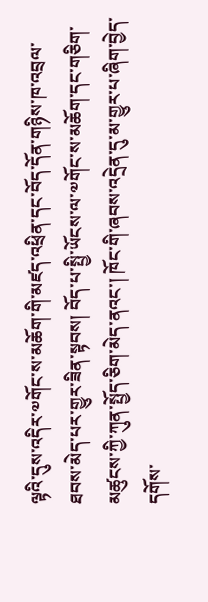ལྟའི་དུས་འདིར་༧གོང་ས་མཆོག་གི་མཛད་འཕྲིན་དང་བོད་དོན་གཉིས་ཁ་འབྲལ་ཐབས་མེད་པར་གྱུར་ཟིན་སྟབས། བོད་པ་སྤྱི་ཡོངས་ལ་༧གོང་ས་མཆོག་དང་གཅིག་མཚུངས་ཀྱི་ཀུན་སྤྱོད་ཅིག་མེད་ནའང་། ཁོང་གི་ཞབས་འདྲེན་དུ་མ་གྱུར་པ་ཞིག་བྱེད་དགོས་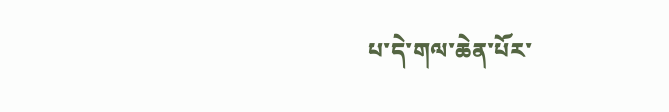པ་དེ་གལ་ཆེན་པོར་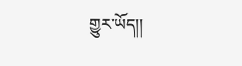གྱུར་ཡོད།།